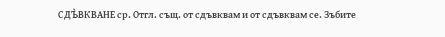СДЪ̀ВКВАНЕ ср. Отгл. същ. от сдъвквам и от сдъвквам се. Зъбите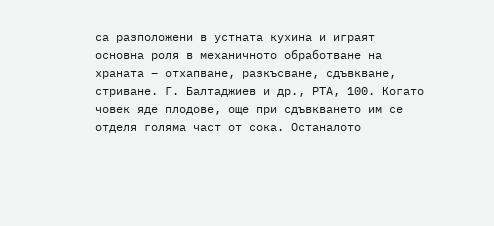са разположени в устната кухина и играят основна роля в механичното обработване на храната – отхапване, разкъсване, сдъвкване, стриване. Г. Балтаджиев и др., РТА, 100. Когато човек яде плодове, още при сдъвкването им се отделя голяма част от сока. Останалото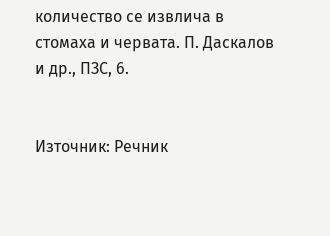количество се извлича в стомаха и червата. П. Даскалов и др., ПЗС, 6.


Източник: Речник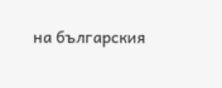на българския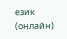език (онлайн)